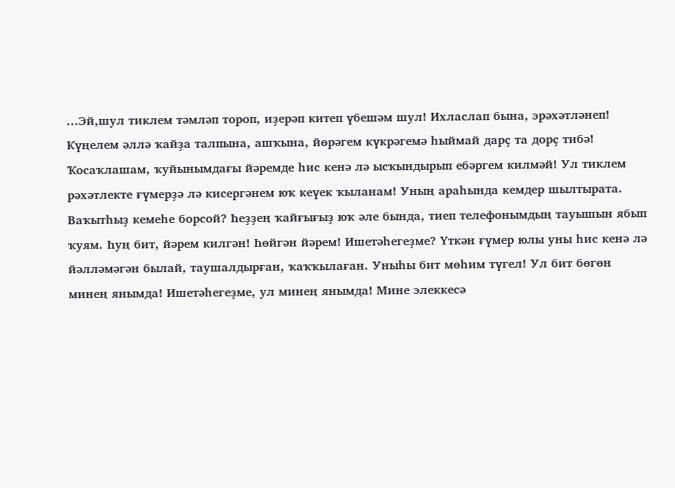...Эй,шул тиклем тәмләп тороп, иҙерәп китеп үбешәм шул! Ихласлап бына, эрәхәтләнеп! Күңелем әллә ҡайҙа талпына, ашҡына, йөрәгем күкрәгемә һыймай дарҫ та дорҫ тибә! Ҡосаҡлашам, ҡуйынымдағы йәремде һис кенә лә ысҡындырып ебәргем килмәй! Ул тиклем рәхәтлекте ғүмерҙә лә кисергәнем юҡ кеүек ҡыланам! Уның араһында кемдер шылтырата. Ваҡытһыҙ кемеһе борсой? Һеҙҙең ҡайғығыҙ юҡ әле бында, тиеп телефонымдың тауышын ябып ҡуям. Һуң бит, йәрем килгән! Һөйгән йәрем! Ишетәһегеҙме? Үткән ғүмер юлы уны һис кенә лә йәлләмәгән былай, таушалдырған, ҡаҡҡылаған. Уныһы бит мөһим түгел! Ул бит бөгөн минең янымда! Ишетәһегеҙме, ул минең янымда! Мине элеккесә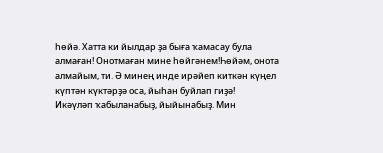һөйә. Хатта ки йылдар ҙа быға ҡамасау була алмаған! Онотмаған мине һөйгәнем!Һөйәм, онота алмайым, ти. Ә минең инде ирәйеп киткән күңел күптән күктәрҙә оса, йыһан буйлап гиҙә!
Икәүләп ҡабыланабыҙ, йыйынабыҙ. Мин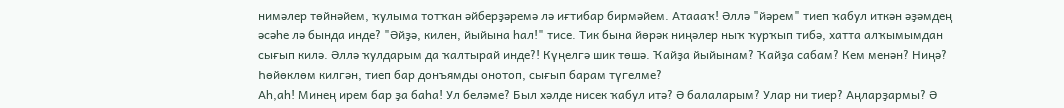нимәлер төйнәйем, ҡулыма тотҡан әйберҙәремә лә иғтибар бирмәйем. Атаааҡ! Әллә "йәрем" тиеп ҡабул иткән әҙәмдең әсәһе лә бында инде? "Әйҙә, килен, йыйына һал!" тисе. Тик бына йөрәк ниңәлер ныҡ ҡурҡып тибә, хатта алҡымымдан сығып килә. Әллә ҡулдарым да ҡалтырай инде?! Күңелгә шик төшә. Ҡайҙа йыйынам? Ҡайҙа сабам? Кем менән? Ниңә? Һөйөклөм килгән, тиеп бар донъямды онотоп, сығып барам түгелме?
Аһ,аһ! Минең ирем бар ҙа баһа! Ул беләме? Был хәлде нисек ҡабул итә? Ә балаларым? Улар ни тиер? Аңларҙармы? Ә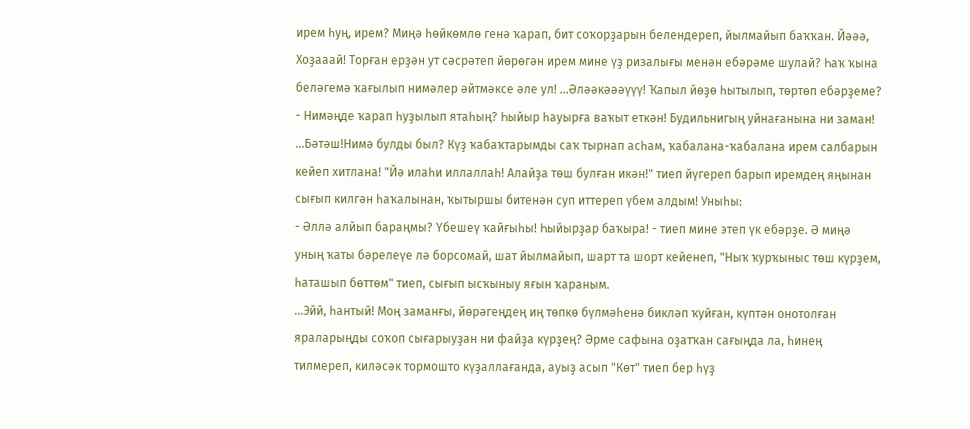ирем һуң, ирем? Миңә һөйкөмлө генә ҡарап, бит соҡорҙарын белендереп, йылмайып баҡҡан. Йәәә, Хоҙааай! Торған ерҙән ут сәсрәтеп йөрөгән ирем мине үҙ ризалығы менән ебәрәме шулай? Һаҡ ҡына беләгемә ҡағылып нимәлер әйтмәксе әле ул! ...Әләәкәәәүүү! Ҡапыл йөҙө һытылып, төртөп ебәрҙеме?
- Нимәңде ҡарап һуҙылып ятаһың? Һыйыр һауырға ваҡыт еткән! Будильнигың уйнағанына ни заман!
...Бәтәш!Нимә булды был? Күҙ ҡабаҡтарымды саҡ тырнап асһам, ҡабалана-ҡабалана ирем салбарын кейеп хитлана! "Йә илаһи иллаллаһ! Алайҙа төш булған икән!" тиеп йүгереп барып иремдең яңынан сығып килгән һаҡалынан, ҡытыршы битенән суп иттереп үбем алдым! Уныһы:
- Әллә алйып бараңмы? Үбешеү ҡайғыһы! Һыйырҙар баҡыра! - тиеп мине этеп үк ебәрҙе. Ә миңә уның ҡаты бәрелеүе лә борсомай, шат йылмайып, шарт та шорт кейенеп, "Ныҡ ҡурҡыныс төш күрҙем, һаташып бөттөм" тиеп, сығып ысҡыныу яғын ҡараным.
...Эйй, һантый! Моң заманғы, йөрәгеңдең иң төпкө бүлмәһенә бикләп ҡуйған, күптән онотолған яраларыңды соҡоп сығарыуҙан ни файҙа күрҙең? Әрме сафына оҙатҡан сағыңда ла, һинең тилмереп, киләсәк тормошто күҙаллағанда, ауыҙ асып "Көт" тиеп бер һүҙ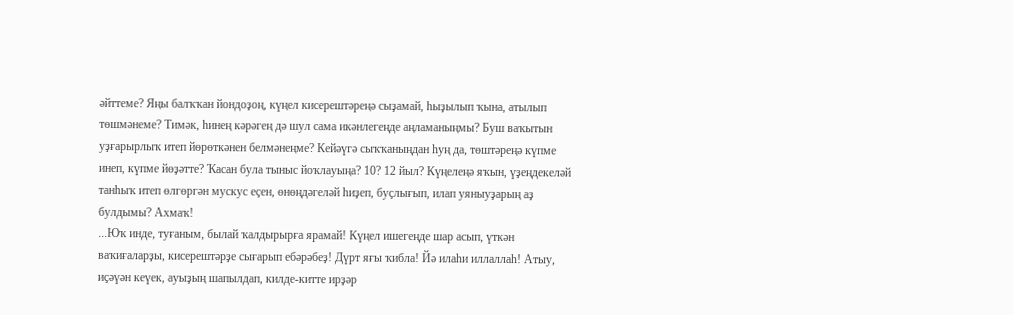әйттеме? Яңы балҡҡан йондоҙоң, күңел кисерештәреңә сыҙамай, һыҙылып ҡына, атылып төшмәнеме? Тимәк, һинең кәрәгең дә шул сама икәнлегеңде аңламаныңмы? Буш ваҡытын уҙғарырлыҡ итеп йөрөткәнен белмәнеңме? Кейәүгә сыҡҡаныңдан һуң да, төштәреңә күпме инеп, күпме йөҙәтте? Ҡасан була тыныс йоҡлауыңа? 10? 12 йыл? Күңелеңә яҡын, үҙеңдекеләй танһыҡ итеп өлгөргән мускус еҫен, өнөңдәгеләй һиҙеп, буҫлығып, илап уяныуҙарың аҙ булдымы? Ахмаҡ!
...Юҡ инде, туғаным, былай ҡалдырырға ярамай! Күңел ишегеңде шар асып, үткән ваҡиғаларҙы, кисерештәрҙе сығарып ебәрәбеҙ! Дүрт яғы ҡибла! Йә илаһи иллаллаһ! Атыу, иҫәүән кеүек, ауыҙың шапылдап, килде-китте ирҙәр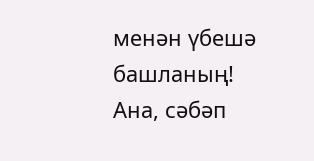менән үбешә башланың! Ана, сәбәп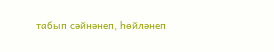табып сәйнәнеп, һөйләнеп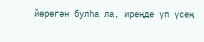йөрөгән булһа ла, иреңде үп үсең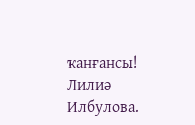ҡанғансы!
Лилиә Илбулова.